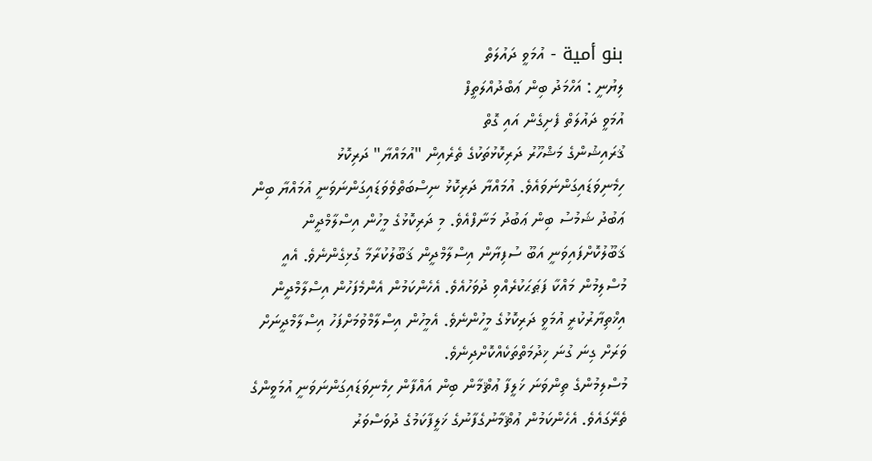بنو أمية - އުމަވީ ދައުލަތް
ލިޔުނީ : އަހްމަދު ބިން ޢަބްދުއްލަތީފް
އުމަވީ ދައުލަތް ފެށިގެން އައި ގޮތް
ޤުރައިޝުންގެ މަޝްހޫރު ދަރިކޮޅުތަކުގެ ތެރެއިން "އުމައްޔާ" ދަރިކޮޅު ހިމެނިވަޑައިގަންނަވައެވެ. އުމައްޔާ ދަރިކޮޅު ނިސްބަތްވެވަޑައިގަންނަވަނީ އުމައްޔާ ބިން ޢަބުދު ޝަމުސު ބިން ޢަބުދު މަނާފްއެވެ. މި ދަރިކޮޅުގެ މީހުން އިސްލާމްދީން ޤަބޫލުކޮށްފައިވަނީ އަބޫ ސުފިޔާން އިސްލާމްދީން ޤަބޫލުކުރާމާ ގުޅިގެންނެވެ. އެއީ މުސްލިމުން މައްކާ ފަޠަޙަކުރެއްވި ދުވަހުއެވެ. އެހެންކަމުން އެންމެފަހުން އިސްލާމްދީން އިޚްތިޔާރުކުރީ އުމަވީ ދަރިކޮޅުގެ މީހުންނެވެ. އެމީހުން އިސްލާމްވުމަށްފަހު އިސްލާމްދީނަށް ވަރަށް ގިނަ ގުނަ ޚިދުމަތްތަކެއްކޮށްދިނެވެ.
މުސްލިމުންގެ ތިންވަނަ ޚަލީފާ ޢުޘްމާން ބިން އައްފާން ހިމެނިވަޑައިގަންނަވަނީ އުމަވީންގެ ތެރޭގައެވެ. އެހެންކަމުން ޢުޘްމާނުގެފާނުގެ ޚަލީފާކަމުގެ ދުވަސްވަރު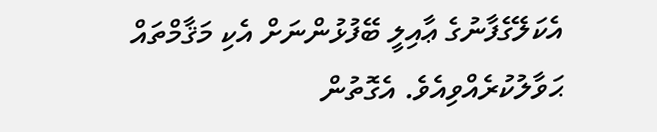އެކަލޭގެފާނުގެ ޢާއިލީ ބޭފުޅުންނަށް އެކި މަޤާމްތައް ޙަވާލުކުރެއްވިއެވެ. އެގޮތުން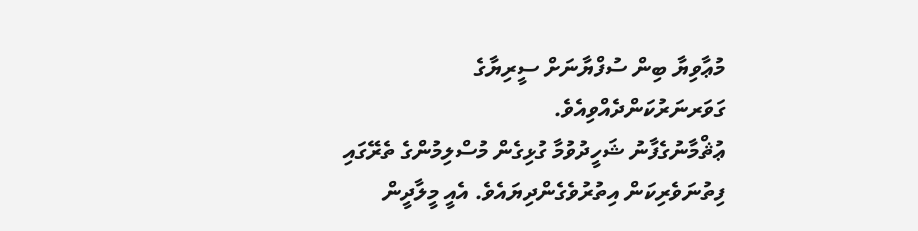މުޢާވިޔާ ބިން ސުފްޔާނަށް ސީރިޔާގެ ގަވަރނަރުކަންދެއްވިއެވެ.
ޢުޘްމާނުގެފާނު ޝަހީދުވުމާ ގުޅިގެން މުސްލިމުންގެ ތެރޭގައި ފިތުނަވެރިކަން އިތުރުވެގެންދިޔައެވެ. އެއީ މީލާދީން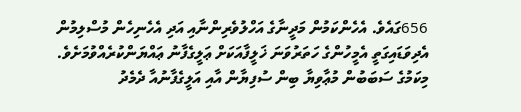656ގައެވެ. އެހެންކަމުން މަދީނާގެ އަހްލުވެރިންނާއި އަދި އެހެނިހެން މުސްލިމުން އެދިވަޑައިގަތީ އެމީހުންގެ ހަތަރުވަނަ ޚަލީފާއަކަށް ޢަލީގެފާނު ޢައްޔަންކުރެއްވުމަށެވެ. މިކަމުގެ ސަބަބުން މުޢާވިޔާ ބިން ސުފިޔާން އާއި އަލީގެފާނުއާ ދެމެދު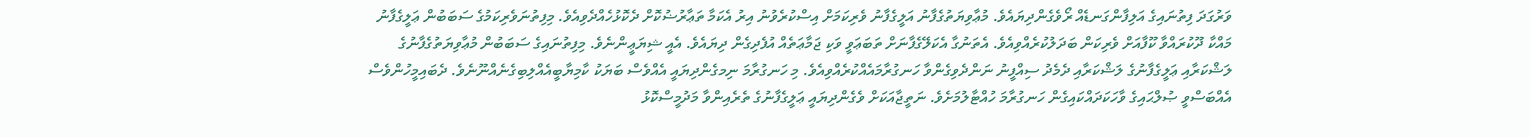ވަރުގަދަ ފިތުނައިގެ އަލިފާންގަނޑެއް ރޯވެގެންދިޔައެވެ. މުޢާވިޔަތުގެފާނު އަލީގެފާނު ވެރިކަމަށް އިސްކުރެވުނު އިރު އެކަމާ ތަޢާރުޟުކޮށް ދެކޮޅުހެއްދެވިއެވެ. މިފިތުނަވެރިކަމުގެ ސަބަބުން ޢަލީގެފާނު މައްކާ ދޫކުރައްވާ ކޫފާއަށް ވެރިކަން ބަދަލުކުރެއްވިއެވެ. އެތަނުގާ އެކަލޭގެފާނަށް ތަބަޢަވީ ވަކި ޖަމާޢަތެއް އުފެދިގެން ދިޔައެވެ. އެއީ ޝިޔަޢީންނެވެ. މިފިތުނައިގެ ސަބަބުން މުޢާވިޔަތުގެފާނުގެ ލަޝްކަރާއި ޢަލީގެފާނުގެ ލަޝްކަރާއި ދެމެދު ސިއްފީނު ނަންދެވިގެންވާ ހަނގުރާމައެއްކުރެއްވިއެވެ. މި ހަނގުރާމަ ނިމގެންދިޔައީ އެއްވެސް ބަޔަކު ކާމިޔާބީއެއްލިބިގެނެއްނޫނެވެ. ދެބައިމީހުންވެސް އެއްބަސްވީ ޞުލްޙައިގެ ވާހަކަދައްކައިގެން ހަނގުރާމަ ހުއްޓާލުމަށެވެ. ނަތީޖާއަކަށް ވެގެންދިޔައީ ޢަލީގެފާނުގެ ތެރެއިންވާ މަދުމީސްކޮޅު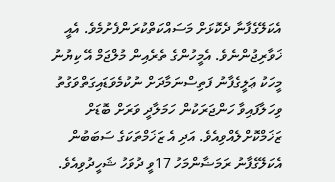އެކަލޭގެފާނާ ދެކޮޅަށް މަސައްކަތްކުރަންފެށުމެވެ. އެއީ ޚަވާރިޖުންނެވެ. އެމީހުންގެ ތެރެއިން މުލްޖަމް އޭ ކިޔުނު މީހަކު ޢަލީގެފާނު ފަތިސްނަމާދަށް ނުކުމެވަޑައިގަތްވަގުތު ވިހަލާފައިވާ ހަންޖަރަކުން ހަމަލާދީ ވަރަށް ބޮޑަށް ޒަޚަމްކޮށްލެއްވިއެވެ. އަދި އެ ޒަޚަމްތަކަގެ ސަބަބުން އެކަލޭގެފާނު ރަމަޟާންމަހު 17ވީ ދުވަހު ޝަހީދުވިއެވެ.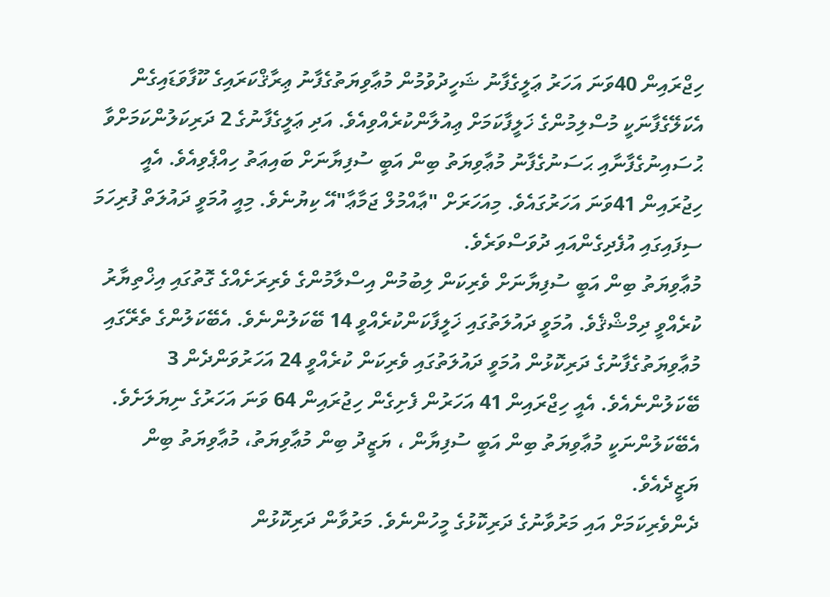ހިޖްރައިން 40ވަނަ އަހަރު ޢަލީގެފާނު ޝަހީދުވުމުން މުޢާވިޔަތުގެފާނު ޢިރާޤްކަރައިގެ ކޫފާވަޑައިގެން އެކަލޭގެފާނަކީ މުސްލިމުންގެ ޚަލީފާކަމަށް ޢިއުލާންކުރެއްވިއެވެ. އަދި ޢަލީގެފާނުގެ 2 ދަރިކަލުންކަމަށްވާ ޙުސައިނުގެފާނާއި ޙަސަނުގެފާނު މުޢާވިޔަތު ބިން އަބީ ސުފިޔާނަށް ބައިޢަތު ހިއްޕެވިއެވެ. އެއީ ހިޖުރައިން 41ވަނަ އަހަރުގައެވެ. މިއަހަރަށް "ޢާއްމުލް ޖަމާޢާ"އޭ ކިޔުނެވެ. މިއީ އުމަވީ ދައުލަތް ފުރިހަމަ ސިފައިގައި އުފެދިގެންއައި ދުވަސްވަރެވެ.
މުޢާވިޔަތު ބިން އަބީ ސުފިޔާނަށް ވެރިކަން ލިބުމުން އިސްލާމުންގެ ވެރިރަށެއްގެ ގޮތުގައި އިޚްތިޔާރު ކުރެއްވީ ދިމްޝްޤެވެ. އުމަވީ ދައުލަތުގައި ޚަލީފާކަންކުރެއްވީ 14 ބޭކަލުންނެވެ. އެބޭކަލުންގެ ތެރޭގައި މުޢާވިޔަތުގެފާނުގެ ދަރިކޮޅުން އުމަވީ ދައުލަތުގައި ވެރިކަން ކުރެއްވީ 24 އަހަރުވަންދެން 3 ބޭކަލުންނެއެވެ. އެއީ ހިޖްރައިން 41 އަހަރުން ފެށިގެން ހިޖުރައިން 64 ވަނަ އަހަރުގެ ނިޔަލަށެވެ. އެބޭކަލުންނަކީ މުޢާވިޔަތު ބިން އަބީ ސުފިޔާން ، ޔަޒީދު ބިން މުޢާވިޔަތު، މުޢާވިޔަތު ބިން ޔަޒީދެއެވެ.
ދެންވެރިކަމަށް އައި މަރުވާނުގެ ދަރިކޮޅުގެ މީހުންނެވެ. މަރުވާން ދަރިކޮޅުން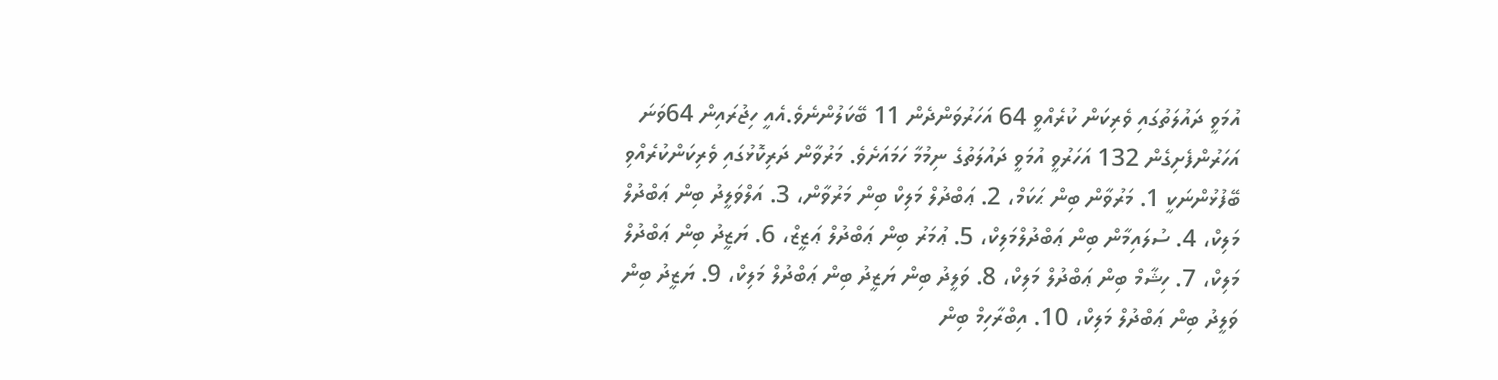އުމަވީ ދައުލަތުގައި ވެރިކަން ކުރެއްވީ 64 އަހަރުވަންދެން 11 ބޭކަލުންނެވެ.އެއީ ހިޖުރައިން 64ވަނަ އަހަރުންފެށިގެން 132 އަހަރުވީ އުމަވީ ދައުލަތުގެ ނިމުމާ ހަމައަށެވެ. މަރުވާން ދަރިކޮޅުގައި ވެރިކަންކުރެއްވި ބޭފުޅުންނަކީ 1. މަރުވާން ބިން ޙަކަމް، 2. ޢަބްދުލް މަލިކް ބިން މަރުވާން، 3. އަލްވަލީދު ބިން ޢަބްދުލް މަލިކް، 4. ސުލައިމާން ބިން ޢަބްދުލްމަލިކް، 5. ޢުމަރު ބިން ޢަބްދުލް ޢަޒީޒް، 6. ޔަޒީދު ބިން ޢަބްދުލް މަލިކް، 7. ހިޝާމް ބިން ޢަބްދުލް މަލިކް، 8. ވަލީދު ބިން ޔަޒީދު ބިން ޢަބްދުލް މަލިކް، 9. ޔަޒީދު ބިން ވަލީދު ބިން ޢަބްދުލް މަލިކް، 10. އިބްރާހިމް ބިން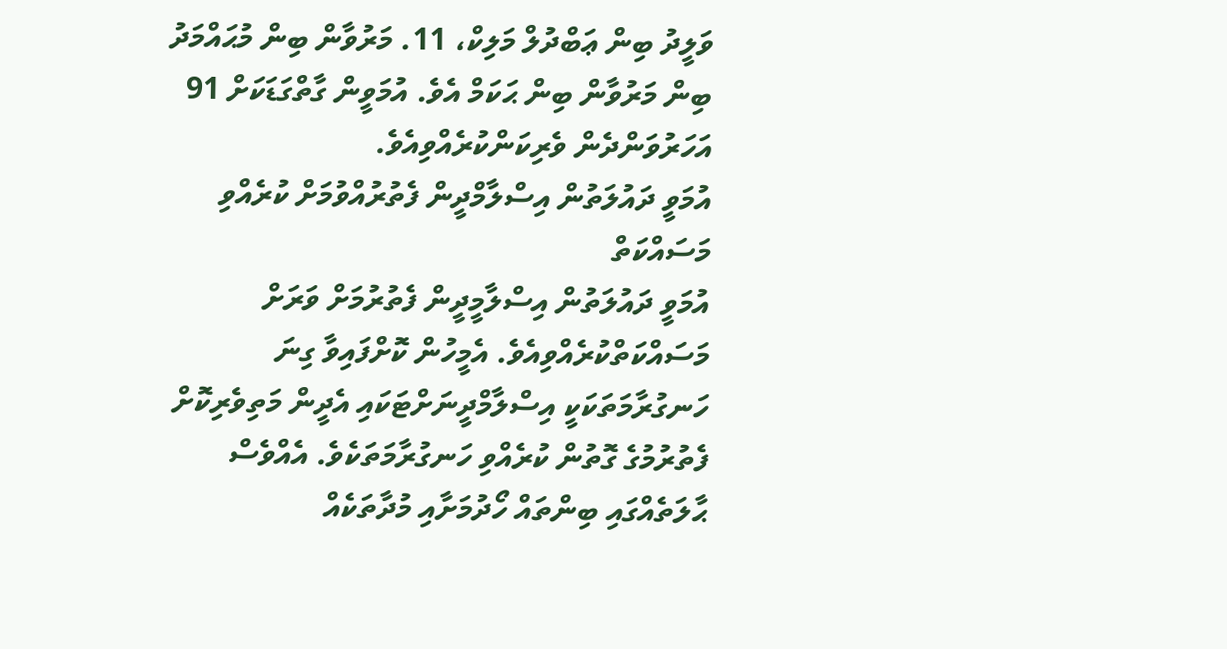ވަލީދު ބިން ޢަބްދުލް މަލިކް، 11. މަރުވާން ބިން މުޙައްމަދު ބިން މަރުވާން ބިން ޙަކަމް އެވެ. އުމަވީން ގާތްގަޑަކަށް 91 އަހަރުވަންދެން ވެރިކަންކުރެއްވިއެވެ.
އުމަވީ ދައުލަތުން އިސްލާމްދީން ފެތުރުއްވުމަށް ކުރެއްވި މަސައްކަތް
އުމަވީ ދައުލަތުން އިސްލާމީދީން ފެތުރުމަށް ވަރަށް މަސައްކަތްކުރެއްވިއެވެ. އެމީހުން ކޮށްފައިވާ ގިނަ ހަނގުރާމަތަކަކީ އިސްލާމްދީނަށްޓަކައި އެދީން މަތިވެރިކޮށް ފެތުރުމުގެ ގޮތުން ކުރެއްވި ހަނގުރާމަތަކެވެ. އެއްވެސް ޙާލަތެއްގައި ބިންތައް ހޯދުމަށާއި މުދާތަކެއް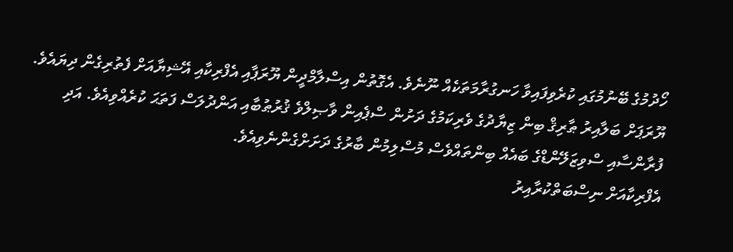ހޯދުމުގެ ބޭނުމުގައި ކުރެވިފައިވާ ހަނގުރާމަތަކެއް ނޫނެވެ. އެގޮތުން އިސްލާމްދީން ޔޫރަޕާއި އެފްރިކާއި އޭޝިޔާއަށް ފެތުރިގެން ދިޔައެވެ.
ޔޫރަޕަށް ބަލާއިރު ޠާރިޤް ބިން ޒިޔާދުގެ ވެރިކަމުގެ ދަށުން ސްޕެއިން ވާޞިލްވެ ޤުރުޠުބާއި އަންދުލަސް ފަތަޙަ ކުރެއްވިއެވެ. އަދި ފުރާންސާއި ސްވިޒަލޭންޑްގެ ބައެއް ބިންތައްވެސް މުސްލިމުން ބާރުގެ ދަށަށްގެންނެވިއެވެ.
އެފްރިކާއަށް ނިސްބަތްކުރާއިރު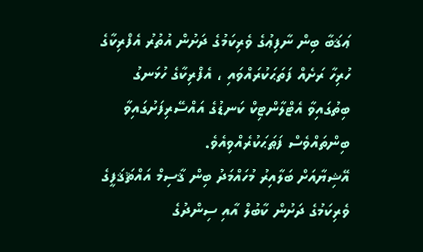ޢަޤަބާ ބިން ނާފިޢުގެ ވެރިކަމުގެ ދަށުން އުތުރު އެފްރިކާގެ ހުރިހާ ރަށެއް ފަތަޙަކުރައްވައި ، އެފްރިކާގެ ހުޅަނގު ބިތުގައިވާ އެޓްލާންޓިކް ކަނޑުގެ އައްސޭރިފަށުގައިވާ ބިންތައްވެސް ފަޠަޙަކުރެއްވިއެވެ.
އޭޝިޔާއަށް ބަލާއިރު މުހައްމަދު ބިން ޤާސިމް އައްޘަޤަފީގެ ވެރިކަމުގެ ދަށުން ކާބުލް އާއި ސިންދުގެ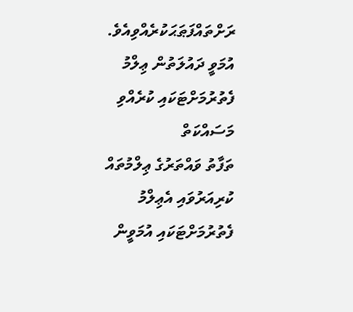ރަށްތައްފަޠަޙަކުރެއްވިއެވެ.
އުމަވީ ދައުލަތުން ޢިލްމު ފެތުރުމަށްޓަކައި ކުރެއްވި މަސައްކަތް
ތަފާތު ވައްތަރުގެ ޢިލްމުތައް ކުރިއަރުވައި އެޢިލްމު ފެތުރުމަށްޓަކައި އުމަވީން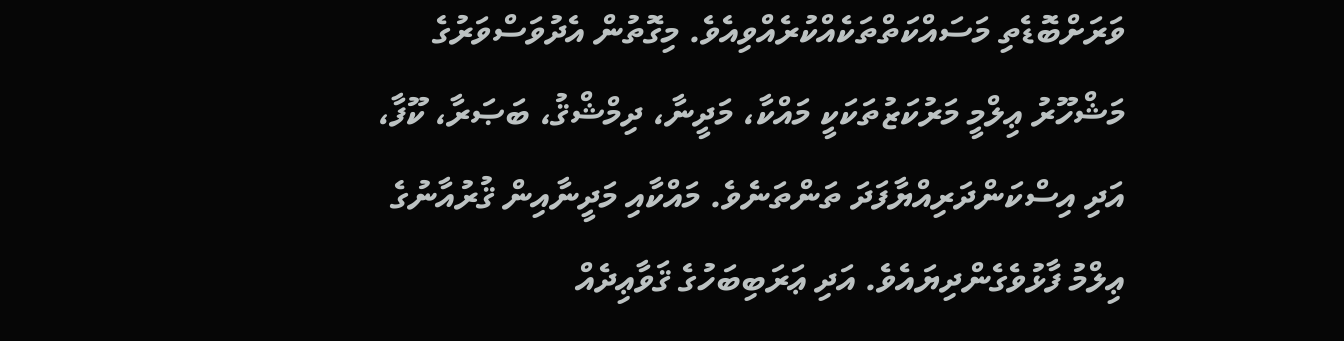ވަރަށްބޮޑެތި މަސައްކަތްތަކެއްކުރެއްވިއެވެ. މިގޮތުން އެދުވަސްވަރުގެ މަޝްހޫރު ޢިލްމީ މަރުކަޒުތަކަކީ މައްކާ، މަދީނާ، ދިމްޝްޤު، ބަޞަރާ، ކޫފާ، އަދި އިސްކަންދަރިއްޔާފަދަ ތަންތަނެވެ. މައްކާއި މަދީނާއިން ޤުރުއާނުގެ ޢިލްމު ފާޅުވެގެންދިޔައެވެ. އަދި ޢަރަބިބަހުގެ ޤަވާޢިދެއް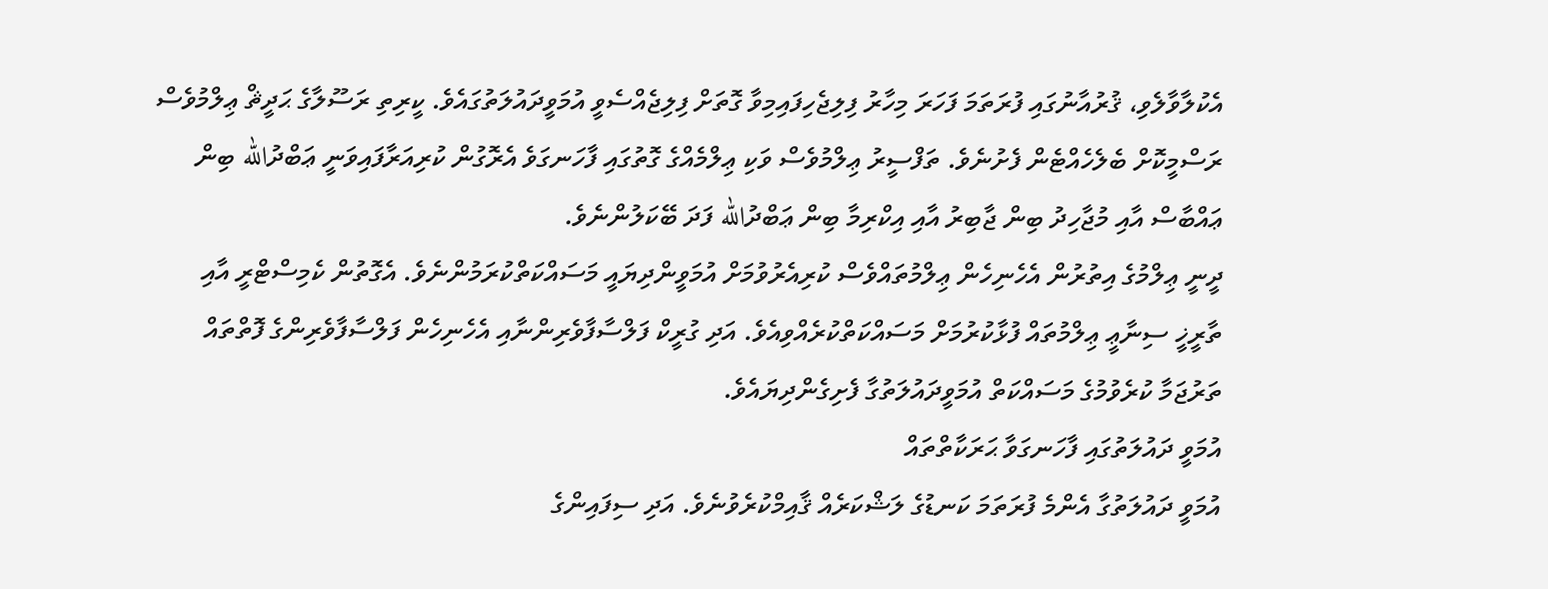އެކުލާވާލެވި، ޤުރުއާނުގައި ފުރަތަމަ ފަހަރަ މިހާރު ފިލިޖެހިފައިމިވާ ގޮތަށް ފިލިޖެއްސެވީ އުމަވީދައުލަތުގައެވެ. ކީރިތި ރަސޫލާގެ ޙަދީޘް ޢިލްމުވެސް ރަސްމީކޮށް ބެލެހެއްޓެން ފެށުނެވެ. ތަފްސީރު ޢިލްމުވެސް ވަކި ޢިލްމެއްގެ ގޮތުގައި ފާހަނގަވެ އެރޮގުން ކުރިއަރާފައިވަނީ ޢަބްދުالله ބިން ޢައްބާސް އާއި މުޖާހިދު ބިން ޖާބިރު އާއި އިކްރިމާ ބިން ޢަބްދުالله ފަދަ ބޭކަލުންނެވެ.
ދީނީ ޢިލްމުގެ އިތުރުން އެހެނިހެން ޢިލްމުތައްވެސް ކުރިއެރުވުމަށް އުމަވީންދިޔައީ މަސައްކަތްކުރަމުންނެވެ. އެގޮތުން ކެމިސްޓްރީ އާއި ތާރީޚީ ސިނާޢީ ޢިލްމުތައް ފުޅާކުރުމަށް މަސައްކަތްކުރެއްވިއެވެ. އަދި ގުރީކް ފަލްސާފާވެރިންނާއި އެހެނިހެން ފަލްސާފާވެރިންގެ ފޮތްތައް ތަރުޖަމާ ކުރެވުމުގެ މަސައްކަތް އުމަވީދައުލަތުގާ ފެށިގެންދިޔައެވެ.
އުމަވީ ދައުލަތުގައި ފާހަނގަވާ ޙަރަކާތްތައް
އުމަވީ ދައުލަތުގާ އެންމެ ފުރަތަމަ ކަނޑުގެ ލަޝްކަރެއް ޤާއިމްކުރެވުނެވެ. އަދި ސިފައިންގެ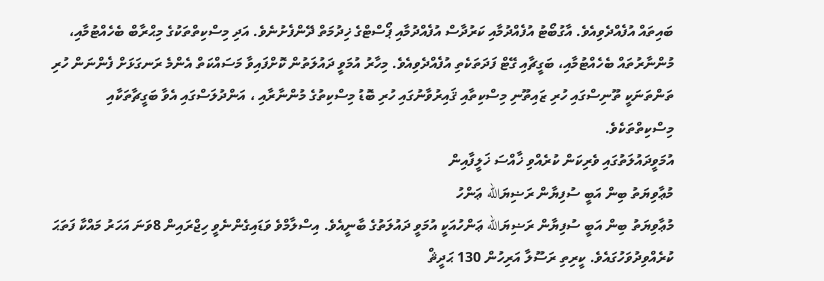ބައިތައް އުފެއްދެވިއެވެ. އާގުބޯޓު އުފެއްދުމާއި ކަރުދާސް އުފެއްދުމާއި ޕޯސްޓްގެ ޚިދުމަތް ދޭންފެށުނެވެ. އަދި މިސްކިތްތަކުގެ މިޙްރާބް ބެހެއްޓުމާއި، މުންނާރުތައް ބެހެއްޓުމާއި، ބަގީޗާއި ގޭޓް ފަދަތަކެތި އުފެއްދެވިއެވެ. މިހާރު އުމަވީ ދައުލަތުން ކޮށްފައިވާ މަސައްކަތް އެންމެ ރަނގަޅަށް ފެންނަން ހުރި ތަންތަނަކީ ތޫނިސްގައި ހުރި ޒައިތޫނި މިސްކިތާއި ޤައިރުވާނުގައި ހުރި ބޮޑު މިސްކިތުގެ މުންނާރާއި ، އަންދުލަސްގައި އެވާ ބަގީޗާތަކާއި މިސްކިތްތަކެވެ.
އުމަވީދައުލަތުގައި ވެރިކަން ކުރެއްވި ޚާއްސަ ޚަލީފާއިން
މުޢާވިޔަތު ބިން އަބީ ސުފިޔާން ރަޟިޔަالله ޢަންހު
މުޢާވިޔަތު ބިން އަބީ ސުފިޔާން ރަޟިޔަالله ޢަންހުއަކީ އުމަވީ ދައުލަތުގެ ބާނީއެވެ. އިސްލާމްވެ ވަޑައިގެންނެވީ ހިޖްރައިން 8ވަނަ އަހަރު މައްކާ ފަތަޙަ ކުރެއްވިދުވަހުގައެވެ. ކީރިތި ރަސޫލާ އަރިހުން 130 ޙަދީޘް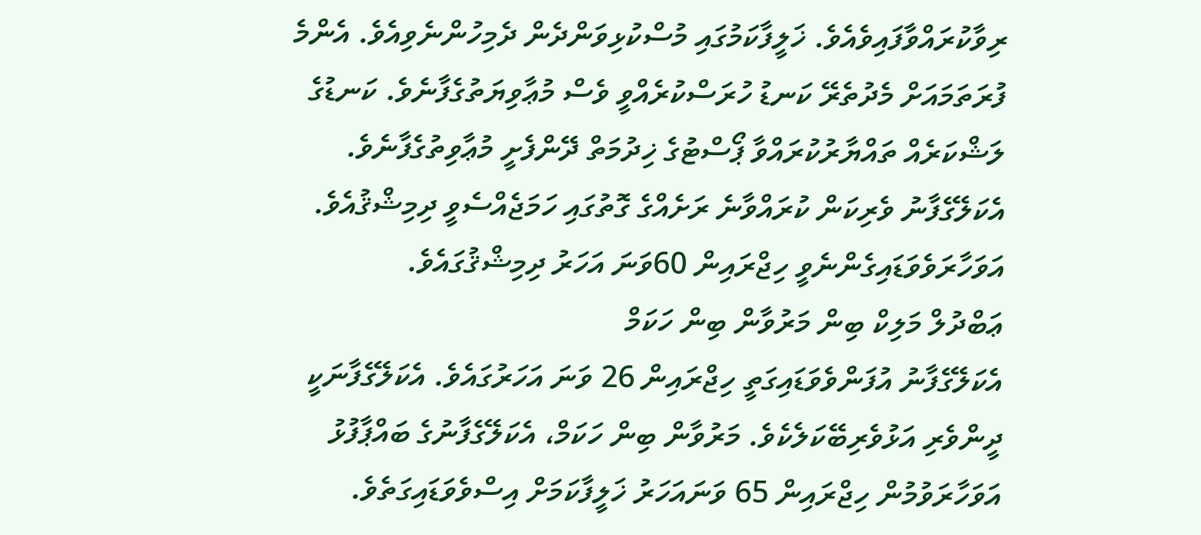ރިވާކުރައްވާފައިވެއެވެ. ޚަލީފާކަމުގައި މުސްކުޅިވަންދެން ދެމިހުންނެވިއެވެ. އެންމެ ފުރަތަމައަށް މެދުތެރޭ ކަނޑު ހުރަސްކުރެއްވީ ވެސް މުޢާވިޔަތުގެފާނެވެ. ކަނޑުގެ ލަޝްކަރެއް ތައްޔާރުކުރައްވާ ޕޯސްޓުގެ ޚިދުމަތް ދޭންފެށީ މުޢާވިތުގެފާނެވެ. އެކަލޭގެފާނު ވެރިކަން ކުރައްވާނެ ރަށެއްގެ ގޮތުގައި ހަމަޖެއްސެވީ ދިމިޝްޤުއެވެ. އަވަހާރަވެވަޑައިގެންނެވީ ހިޖްރައިން 60ވަނަ އަހަރު ދިމިޝްޤުގައެވެ.
ޢަބްދުލް މަލިކް ބިން މަރުވާން ބިން ހަކަމް
އެކަލޭގެފާނު އުފަންވެވަޑައިގަތީ ހިޖްރައިން 26 ވަނަ އަހަރުގައެވެ. އެކަލޭގެފާނަކީ ދީންވެރި އަޅުވެރިބޭކަލެކެވެ. މަރުވާން ބިން ހަކަމް، އެކަލޭގެފާނުގެ ބައްޕާފުޅު އަވަހާރަވުމުން ހިޖްރައިން 65 ވަނައަހަރު ޚަލީފާކަމަށް އިސްވެވަޑައިގަތެވެ.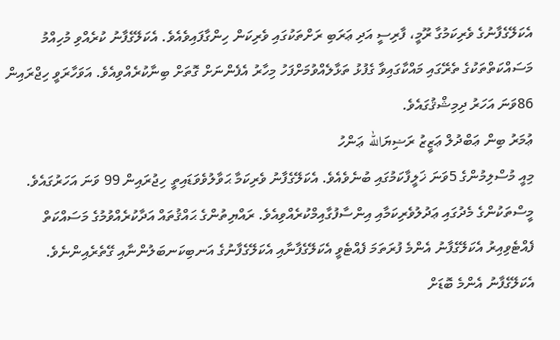އެކަލޭގެފާނުގެ ވެރިކަމުގާ ރޫމީ، ފާރިސީ އަދި ޢަރަބި ރަށްތަކުގައި ވެރިކަން ހިންގާފައިވެއެވެ. އެކަލޭގެފާނު ކުރެއްވި މުހިއްމު މަސައްކަތްތަކުގެ ތެރޭގައި މައްކާގައިވާ ގެފުޅު ތަޅާލެއްވުމަށްފަހު މިހާރު އެފެންނަށް ގޮތަށް ބިނާކުރެއްވިއެވެ. އަވަހާރަވީ ހިޖްރައިން 86ވަނަ އަހަރު ދިމިޝްޤުގައެވެ.
ޢުމަރު ބިން ޢަބްދުލް ޢަޒީޒު ރަޟިޔަالله ޢަންހު
މިއީ މުސްލިމުންގެ 5ވަނަ ޚަލީފާކަމުގައި ބުނެވެއެވެ. އެކަލޭގެފާނު ވެރިކަމާ ޙަވާލުވެވަޑައިތީ ހިޖުރައިން 99 ވަނަ އަހަރުގައެވެ. މީސްތަކުންގެ މެދުގައި ޢަދުލުވެރިކަމާއި އިންސާފުގާއިމްކުރެއްވިއެވެ. ރައްޔިތުންގެ ޙައްޤުތައް އަދާކުރެއްވުމުގެ މަސައްކަތް ފެއްޓެވިއިރު އެކަލޭގެފާނު އެންމެ ފުރަތަމަ ފެއްޓެވީ އެކަލޭގެފާނާއި އެކަލޭގެފާނުގެ އަނބިކަނބަލުންނާއި ގޭތެރެއިންނެވެ. އެކަލޭގެފާނު އެންމެ ބޮޑަށް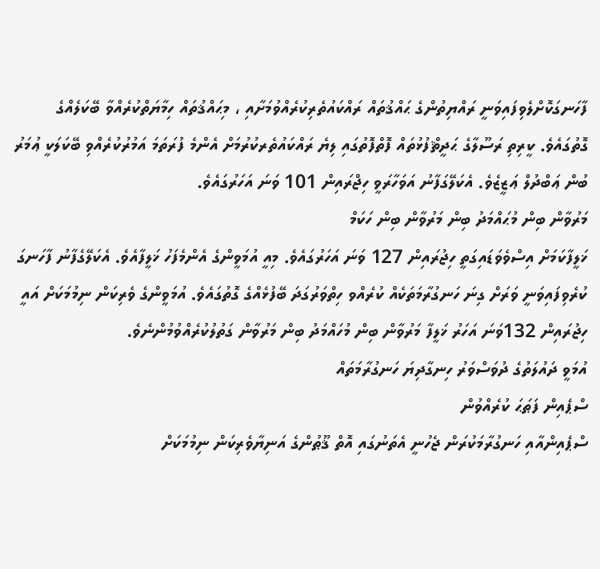ފާހަނގަކޮށްލެވިފައިވަނީ ރައްޔިތުންގެ ޙައްޤުތައް ރައްކައުތެރިކުރެއްވުމަށާއި ، މިޙައްޤުތައް ހިމާޔަތްކުރެއްވާ ބޭކަލެއްގެ ގޮތުގައެވެ. ކީރިތި ރަސޫލާގެ ޙަދީޘްފުޅުތައް ފޮތްފޮތުގައި ލިޔެ ރައްކައުތެރކުރުމަށް އެންމެ ފުރަތަމަ އަމުރުކުރެއްވި ބޭކަލަކީ ޢުމަރު ބުން ޢަބްދުލް ޢަޒީޒެވެ. އެކަލޭގަފާނު އަވަހާރަވީ ހިޖްރައިން 101 ވަނަ އަހަރުގައެވެ.
މަރުވާން ބިން މުޙައްމަދު ބިން މަރުވާން ބިން ހަކަމް
ޚަލީފާކަމަށް އިސްވެވަޑައިގަތީ ހިޖުރައިން 127 ވަނަ އަހަރުގައެވެ. މިއީ އުމަވީންގެ އެންމެފަހު ޚަލީފާއެވެ. އެކަލޭގެފާނު ފާހަނގަ ކުރެވިފައިވަނީ ވަރަށް ގިނަ ހަނގުރާމަތަކެއް ކުރެއްވ ހިތްވަރުގަދަ ބޭފުޅެއްގެ ގޮތުގައެވެ. އުމަވީންގެ ވެރިކަން ނިމުމަކަށް އައީ ހިޖުރައިން 132ވަނަ އަހަރު ޚަލީފާ މަރުވާން ބިން މުހައްމަދު ބިން މަރުވާން ގަތުލުކުރެއްވުމުންނެވެ.
އުމަވީ ދައުލަތުގެ ދުވަސްވަރު ހިނގާދިޔަ ހަނގުރާމަތައް
ސްޕެއިން ފަޠަޙަ ކުރެއްވުން
ސްޕެއިންއާއި ހަނގުރާމަކުރަން ޖެހުނީ އެތަނުގައި އޮތް ޤޫޠުންގެ އަނިޔާވެރިކަން ނިމުމަކަށް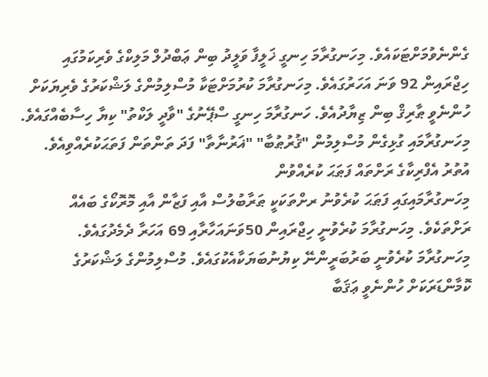ގެންނެވުމަށްޓަކައެވެ. މިހަނގުރާމަ ހިނގީ ޚަލީފާ ވަލީދު ބިން ޢަބްދުލް މަލިކްގެ ވެރިކަމުގައި ހިޖްރައިން 92 ވަނަ އަހަރުގައެވެ. މިހަނގުރާމަ ކުރުމަށްޓަކާ މުސްލިމުންގެ ލަޝްކަރުގެ ވެރިޔަކަށް ހުންނެވީ ޠާރިޤް ބިން ޒިޔާދުއެވެ. ހަނގުރާމަ ހިނގީ ސްޕޭނުގެ "ވާދީ ލަކްތު" ކިޔާ ހިސާބެއްގައެވެ. މިހަނގުރާމައި ގުޅިގެން މުސްލިމުން "ޤުރުޠުބާ" "ޣަރުނާތާ" ފަދަ ތަންތަން ފަތަޙަކުރެއްވިއެވެ.
އުތުރު އެފްރިކާގެ ރަށްތައް ފަޠަޙަ ކުރެއްވުން
މިހަނގުރާމައިގައި ފަޠަޙަ ކުރެވުނު ރށްތަކަކީ ޠަރާބުލުސް އާއި ފަޒާން އާއި މޮރޮކޯގެ ބައެއް ރަށްތަކެވެ. މިހަނގުރާމަ ކުރެވުނީ ހިޖްރައިން 50ވަނައަހާރާއި 69 އަހަރާ ދެމެދުގައެވެ. މިހަނގުރާމަ ކުރެވުނީ ބަރުބަރީންނޭ ކިޔުނުބަޔަކާއެކުގައެވެ. މުސްލިމުންގެ ލަޝްކަރުގެ ކޮމާންޑަރަކަށް ހުންނެވީ ޢަޤަބާ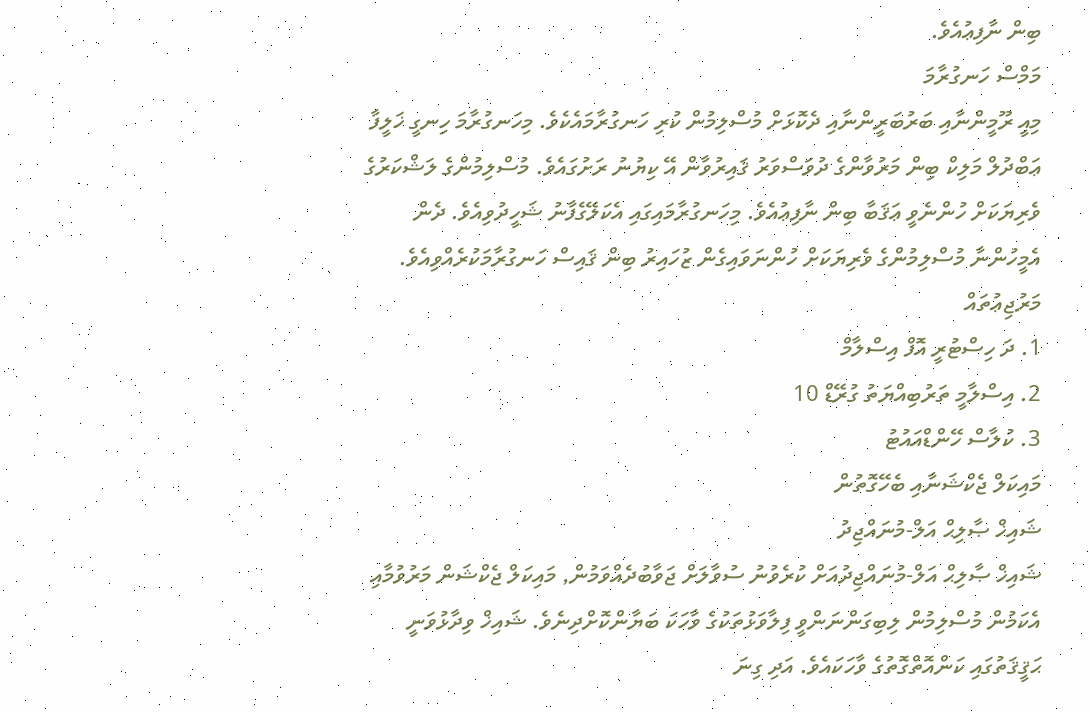ބިން ނާފިޢުއެވެ.
މަމްސް ހަނގުރާމަ
މިއީ ރޫމީންނާއި ބަރުބަރީންނާއި ދެކޮޅަށް މުސްލިމުން ކުރި ހަނގުރާމައެކެވެ. މިހަނގުރާމަ ހިނގީ ޚަލީފާ ޢަބްދުލް މަލިކް ބިން މަރުވާންގެ ދުވަސްވަރު ޤައިރުވާން އޭ ކިޔުނު ރަށުގައެވެ. މުސްލިމުންގެ ލަޝްކަރުގެ ވެރިޔަކަށް ހުންނެވީ ޢަޤަބާ ބިން ނާފިޢުއެވެ. މިހަނގުރާމައިގައި އެކަލޭގެފާނު ޝަހީދުވިއެވެ. ދެން އެމީހުންނާ މުސްލިމުންގެ ވެރިޔަކަށް ހުންނަވައިގެން ޒުހައިރު ބިން ޤައިސް ހަނގުރާމަކުރެއްވިއެވެ.
މަރުޖިޢުތައް
1. ދަ ހިސްޓުރީ އޮފް އިސްލާމް
2. އިސްލާމީ ތަރުބިއްޔަތު ގުރޭޑް 10
3. ކުލާސް ހޭންޑްއައުޓު
މައިކަލް ޖެކްޝަނާއި ބެހޭގޮތުން
ޝައިޚް ޞާލިޙް އަލް-މުނައްޖިދު
ޝައިޚް ޞާލިޙް އަލް-މުނައްޖިދުއަށް ކުރެވުނު ސުވާލަށް ޖަވާބުދެއްވަމުން, މައިކަލް ޖެކްޝަން މަރުވުމާއި އެކަމުން މުސްލިމުން ލިބިގަންނަންވީ ފިލާވަޅުތަކުގެ ވާހަކަ ބަޔާންކޮށްދިނެވެ. ޝައިޚް ވިދާޅުވަނީ ޙަޤީޤަތުގައި ކަންއޮތްގޮތުގެ ވާހަކައެވެ. އަދި ގިނަ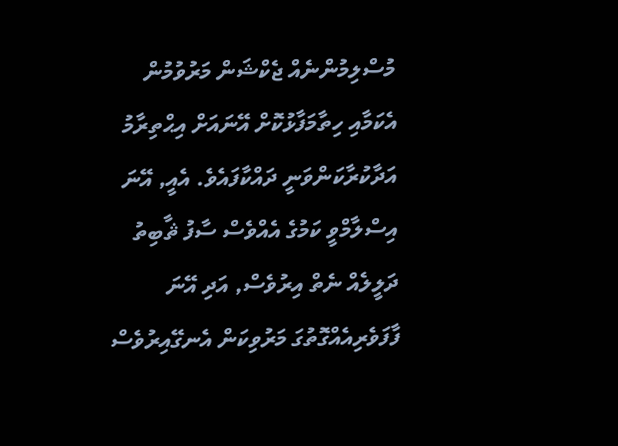މުސްލިމުންނެއް ޖެކްޝަން މަރުވުމުން އެކަމާއި ހިތާމަފާޅުކޮށް އޭނައަށް އިޙްތިރާމު އަދާކުރާކަންވަނީ ދައްކާފައެވެ. އެއީ, އޭނަ އިސްލާމްވީ ކަމުގެ އެއްވެސް ސާފު ޘާބިތު ދަލީލެއް ނެތް އިރުވެސް, އަދި އޭނަ ފާފަވެރިއެއްގޮތުގަ މަރުވިކަން އެނގޭއިރުވެސް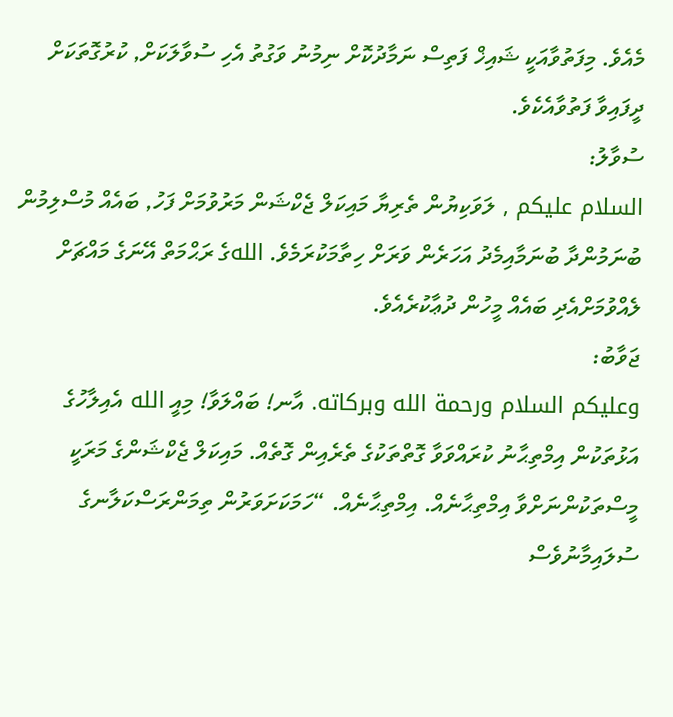މެއެވެ. މިފަތުވާއަކީ ޝައިޚް ފަތިސް ނަމާދުކޮށް ނިމުނު ވަގުތު އެހި ސުވާލަކަށް, ކުރުގޮތަކަށް ދީފައިވާ ފަތުވާއެކެވެ.
ސުވާލު:
السلام عليكم , ލަވަކިޔުން ތެރިޔާ މައިކަލް ޖެކްޝަން މަރުވުމަށް ފަހު, ބައެއް މުސްލިމުން ބުނަމުންދާ ބުނަމާއިމެދު އަހަރެން ވަރަށް ހިތާމަކުރަމެވެ. اللهގެ ރަޙްމަތް އޭނަގެ މައްޗަށް ލެއްވުމަށްއެދި ބައެއް މީހުން ދުޢާކުރެއެވެ.
ޖަވާބު:
وعليكم السلام ورحمة الله وبركاته. އާނ! ބައްލަވާ! މިއީ الله އެއިލާހުގެ އަޅުތަކުން އިމްތިޙާނު ކުރައްވަވާ ގޮތްތަކުގެ ތެރެއިން ގޮތެއް. މައިކަލް ޖެކްޝަންގެ މަރަކީ މީސްތަކުންނަށްވާ އިމްތިޙާނެއް. އިމްތިޙާނެއް. “ހަމަކަށަވަރުން ތިމަންރަސްކަލާނގެ ސުލައިމާނުވެސް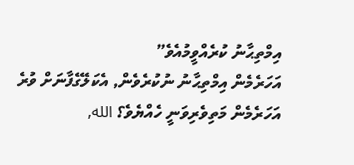އިމްތިޙާނު ކުރެއްވީމުއެވެ”
އަހަރެމެން އިމްތިޙާނު ނުކުރެވެން, އެކަލޭގެފާނަށް ވުރެ އަހަރެމެން މަތިވެރިވަނީ ހެއްޔެވެ؟ الله,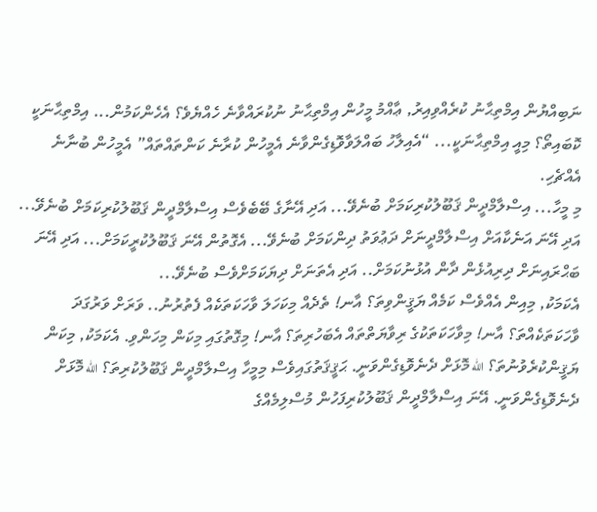ނަބިއްޔުން އިމްތިޙާނު ކުރެއްވިއިރު, ޢާއްމު މީހުން އިމްތިޙާނު ނުކުރައްވާނެ ހެއްޔެވެ؟ އެހެންކަމުން... އިމްތިޙާނަކީ ކޮބައިތޯ؟ މިއީ އިމްތިޙާނަކީ... “އެއިލާހު ބައްލަވާވޮޑިގެންވާނެ އެމީހުން ކުރާނެ ކަންތައްތައް” އެމީހުން ބުނާނެ އެއްޗެހި.
މި މީހާ... އިސްލާމްދީން ޤަބޫލުކުރިކަމަށް ބުނެވޭ... އަދި އޭނާގެ ބޭބެވެސް އިސްލާމްދީން ޤަބޫލުކުރިކަމަށް ބުނެވޭ... އަދި އޭނަ އަނެކާއަށް އިސްލާމްދީނަށް ދަޢުވަތު ދިންކަމަށް ބުނެވޭ... އެގޮތުން އޭނަ ޤަބޫލުކުރީކަމަށް... އަދި އޭނަ ބަޙްރައިނަށް ދިރިއުޅެން ދާން އުޅުނުކަމަށް.. އަދި އެތަނަށް ދިޔަކަމަށްވެސް ބުނެވޭ...
އެކަމަކު, މިއިން އެއްވެސް ކަމެއް ޔަޤީންވިތަ؟ އާނ! ތެދެއް މިކަހަލަ ވާހަކަތަކެއް ފެތުރުނު.. ވަރަށް ވަރުގަދަ ވާހަކަތަކެއްތަ؟ އާނ! މިވާހަކަތަކުގެ ރިވާޔަތްތައް އެބަހުރިތަ؟ އާނ! މިގޮތުގައި މިކަން މިހަންވި. އެކަމަކު, މިކަން ޔަޤީންކުރެވުނުތަ؟ الله މޮޅަށް ދެނެވޮޑިގެންވަނީ. ޙަޤީޤަތުގައިވެސް މިމީހާ އިސްލާމްދީން ޤަބޫލުކުރިތަ؟ الله މޮޅަށް ދެނެވޮޑިގެންވަނީ. އޭނަ އިސްލާމްދީން ޤަބޫލުކުރިފަހުން މުސްލިމެއްގެ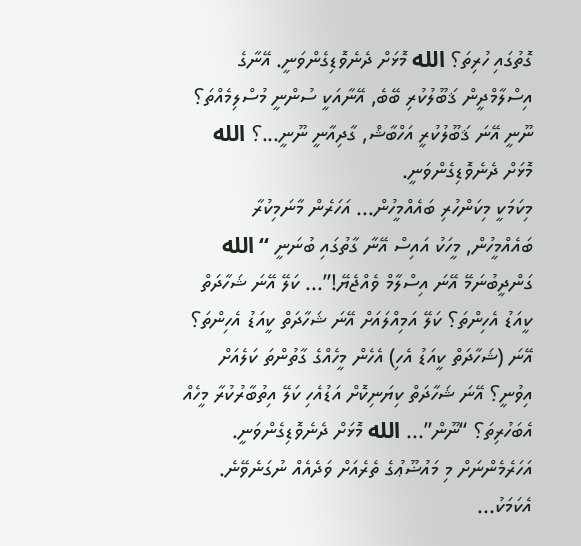ގޮތުގައި ހުރިތަ؟ الله މޮޅަށް ދެނެވޮޑިގެންވަނީ. އޭނާގެ އިސްލާމްދީން ޤަބޫލުކުރި ބޭބެ, އޭނާއަކީ ސުންނީ މުސްލިމެއްތަ؟ ނޫނީ އޭނަ ޤަބޫލުކުރީ އަހްބާޝް, ގާދިއާނީ ނޫނީ...؟ الله މޮޅަށް ދެނެވޮޑިގެންވަނީ.
މިކަމަކީ މިކަންހުރި ބައެއްމީހުން... އަހަރެން މާނަމިކުރާ ބައެއްމީހުން, މީހަކު އައިސް އޭނާ ގާތުގައި ބުނަނީ “الله ގަންދީބުނަމޭ އޭނަ އިސްލާމް ވެއްޖެޔޭ!”... ކަލޭ އޭނަ ޝަހާދަތް ކީއަޑު އެހިންތަ؟ ކަލޭ އަމިއްލައަށް އޭނަ ޝަހާދަތް ކީއަޑު އެހިންތަ؟ އޭނަ (ޝަހާދަތް ކީއަޑު އެހި) އެހެން މީހެއްގެ ގާތުންތަ ކަލެއަށް އިވުނީ؟ އޭނަ ޝަހާދަތް ކިޔަނިކޮށް އަޑުއެހި ކަލޭ އިތުބާރުކުރާ މީހެއް އެބަހުރިތަ؟ “ނޫން”... الله މޮޅަށް ދެނެވޮޑިގެންވަނީ.
އަހަރެމެންނަށް މި މައުޟޫޢުގެ ތެރެއަށް ވަދެއެއް ނުގަނެވޭނެ. އެކަމަކު...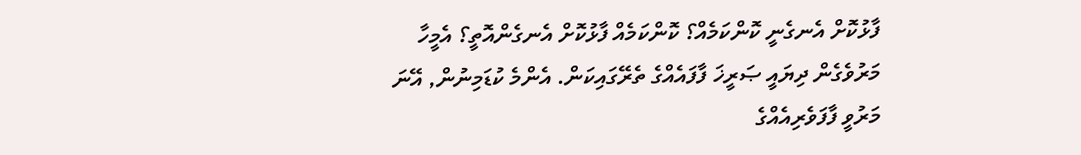ފާޅުކޮށް އެނގެނީ ކޮންކަމެއް؟ ކޮންކަމެއް ފާޅުކޮށް އެނގެންއޮތީ؟ އެމީހާ މަރުވެގެން ދިޔައީ ޞަރީޚަ ފާފައެއްގެ ތެރޭގައިކަން. އެންމެ ކުޑަމިނުން, އޭނަ މަރުވީ ފާފަވެރިއެއްގެ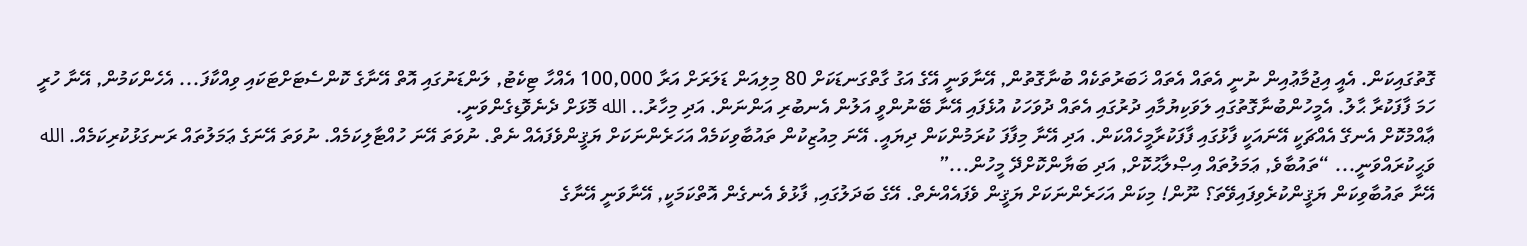ގޮތުގައިކަން. އެއީ އިޖުމާޢުއިން ނުނީ އެތައް އެތައް ޚަބަރުތަކެއް ބުނާގޮތުން, އޭނާވަނީ އޭގެ އަގު ގާތްގަނޑަކަށް 80 މިލިއަން ޑަލަރަށް އަރާ 100,000 އެއްހާ ޓިކެޓު, ލަންޑަނުގައި އޮތް އޭނާގެ ކޮންސެޓަށްޓަކައި ވިއްކާފަ... އެހެންކަމުން, އޭނާ ހުރީ ހަމަ ފާފަކުރާ ޙާލު. އެމީހުންބުނާގޮތުގައި ލަވަކިޔުމާއި ދުރުގައި އެތައް ދުވަހަކު އުޅެފައި އޭނާ ބޭނުންވީ އަލުން އެނބުރި އަންނަން. އަދި މިހާރު.. الله މޮޅަށް ދެނެވޮޑިގެންވަނީ.
ޢާއްމުކޮށް އެނގޭ އެއްޗަކީ އޭނައަކީ ފާޅުގައި ފާފަކުރާމީހެއްކަން. އަދި އޭނާ މިފާފަ ކުރަމުންކަން ދިޔައީ. އޭނަ މިއުޒިކުން ތައުބާވިކަމެއް އަހަރެންނަކަށް ޔަޤީންވެފައެއް ނެތް. ނުވަތަ އޭނަ ހުއްޓާލިކަމެއް. ނުވަތަ އޭނަގެ ޢަމަލުތައް ރަނގަޅުކުރިކަމެއް. الله ވަޙީކުރައްވަނީ... “ތައުބާވެ, ޢަމަލުތައް އިޞްލާޙުކޮށް, އަދި ބަޔާންކޮށްދޭ މީހުން...”
އޭނާ ތައުބާވިކަން ޔަޤީންކުރެވިފައިވޭތަ؟ ނޫން! މިކަން އަހަރެންނަކަށް ޔަޤީން ވެފައެއްނެތް. އޭގެ ބަދަލުގައި, ފާޅުވެ އެނގެން އޮތްކަމަކީ, އޭނާވަނީ އޭނާގެ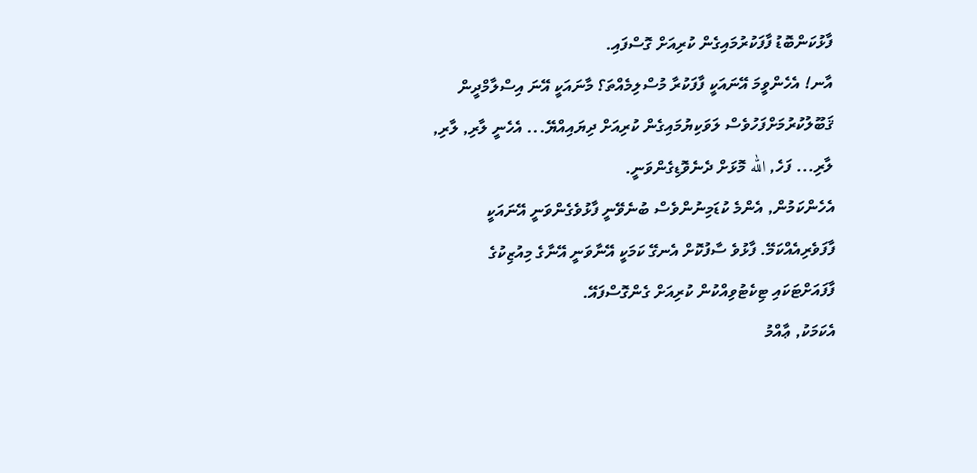ފާޅުކަންބޮޑު ފާފަކުރުމައިގެން ކުރިއަށް ގޮސްފައި.
އާނ! އެހެންވީމަ އޭނައަކީ ފާފަކުރާ މުސްލިމެއްތަ؟ މާނައަކީ އޭނަ އިސްލާމްދީން ޤަބޫލުކުރުމަށްފަހުވެސް ލަވަކިޔުމައިގެން ކުރިއަށް ދިޔައިއްޔޭ... އެހެނީ ލާރި, ލާރި, ލާރި... ފަހެ, الله މޮޅަށް ދެނެވޮޑިގެންވަނީ.
އެހެންކަމުން, އެންމެ ކުޑަމިނުންވެސް ބުނެވޭނީ ފާޅުވެގެންވަނީ އޭނައަކީ ފާފަވެރިއެއްކަމޭ. ފާޅުވެ ސާފުކޮށް އެނގޭ ކަމަކީ އޭނާވަނީ އޭނާގެ މިއުޒިކުގެ ފާފައަށްޓަކައި ޓިކެޓުވިއްކުން ކުރިއަށް ގެންގޮސްފައޭ.
އެކަމަކު, ޢާއްމު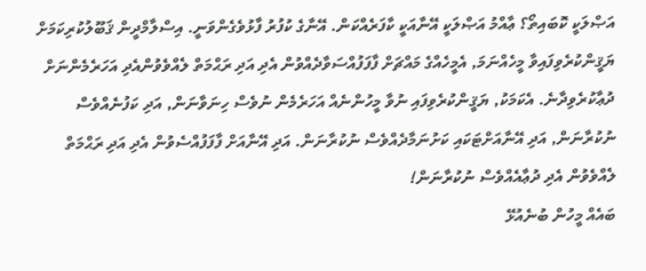އަޞްލަކީ ކޮބައިތޯ؟ ޢާއްމު އަޞްލަކީ އޭނާއަކީ ކާފަރެއްކަން. އޭނާގެ ކުފުރު ފާޅުވެގެންވަނީ. އިސްލާމްދީން ޤަބޫލުކުރިކަމަށް ޔަޤީންކުރެވިފައިވާ މީހެއްނަމަ, އެމީހެއްގެ މައްޗަށް ފާފަފުއްސަވާދެއްވުން އެދި އަދި ރަޙްމަތް ލެއްވެވުންއެދި އަހަރެމެންނަށް ދުޢާކުރެވިދާނެ. އެކަމަކު, ޔަޤީންކުރެވިފައި ނުވާ މީހުންނެއް އަހަރެމެން ނުވެސް ހިނަވާނަން, އަދި ކަފުނެއްވެސް ނުކުރާނަން, އަދި އޭނާއަށްޓަކައި ކަށުނަމާދެއްވެސް ނުކުރާނަން. އަދި އޭނާއަށް ފާފަފުއްސެވުން އެދި އަދި ރަޙްމަތް ލެއްވެވުން އެދި ދުޢާއެއްވެސް ނުކުރާނަން!
ބައެއް މީހުން ބުނެއުޅޭ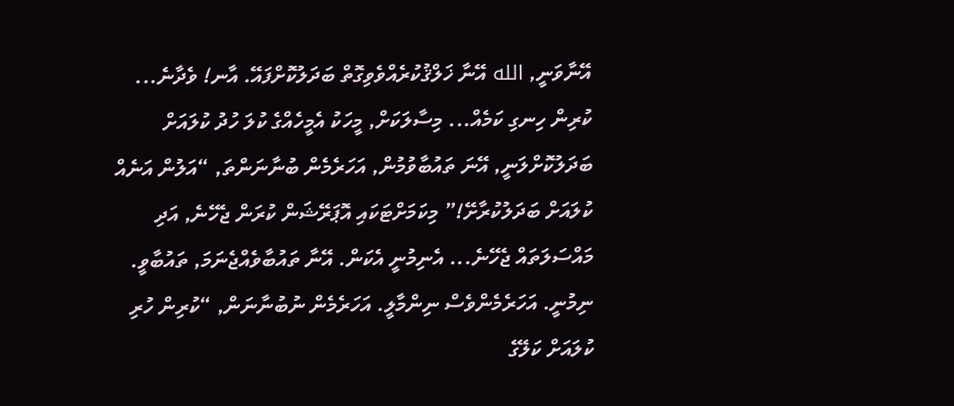އޭނާވަނީ, الله އޭނާ ޚަލްޤުކުރެއްވެވިގޮތް ބަދަލުކޮށްފައޭ. އާނ! ވެދާނެ... ކުރިން ހިނގި ކަމެއް... މިސާލަކަށް, މީހަކު އެމީހެއްގެ ކުލަ ހުދު ކުލައަށް ބަދަލުކޮށްލަނީ, އޭނަ ތައުބާވުމުން, އަހަރެމެން ބުނާނަންތަ, “އަލުން އަނެއް ކުލައަށް ބަދަލުކުރާށޭ!” މިކަމަށްޓަކައި އޮޕަރޭޝަން ކުރަން ޖެހޭނެ, އަދި މައްސަލަތައް ޖެހޭނެ... އެނިމުނީ އެކަން. އޭނާ ތައުބާވެއްޖެނަމަ, ތައުބާވީ. ނިމުނީ. އަހަރެމެންވެސް ނިންމާލީ. އަހަރެމެން ނުބުނާނަން, “ކުރިން ހުރި ކުލައަށް ކަލޭގެ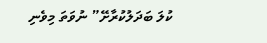ކުލަ ބަދަލުކުރާށޭ” ނުވަތަ މިވެނި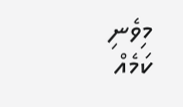މިވެނި ކަމެއް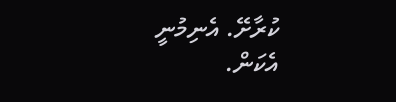ކުރާށޭ. އެނިމުނީ އެކަން.